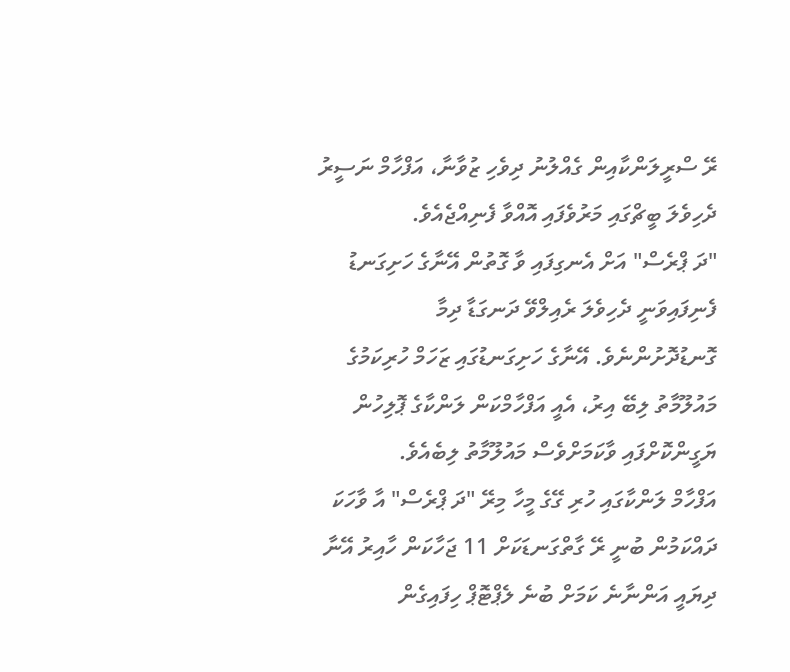ރޭ ސްރީލަންކާއިން ގެއްލުނު ދިވެހި ޒުވާނާ، އަފްހާމް ނަސީރު ދެހިވެލަ ބީޗްގައި މަރުވެފައި އޮއްވާ ފެނިއްޖެއެވެ.
"ދަ ޕްރެސް" އަށް އެނގިފައި ވާ ގޮތުން އޭނާގެ ހަށިގަނޑު ފެނިފައިވަނީ ދެހިވެލަ ރެއިލްވޭ ދަނގަޑާ ދިމާ ގޮނޑުދޮށުންނެވެ. އޭނާގެ ހަށިގަނޑުގައި ޒަހަމް ހުރިކަމުގެ މައުލޫމާތު ލިބޭ އިރު، އެއީ އަފްހާމްކަން ލަންކާގެ ޕޮލިހުން ޔަގީންކޮށްފައި ވާކަމަށްވެސް މައުލޫމާތު ލިބެއެވެ.
އަފްހާމް ލަންކާގައި ހުރި ގޭގެ މީހާ މިރޭ "ދަ ޕްރެސް" އާ ވާހަކަ ދައްކަމުން ބުނީ ރޭ ގާތްގަނޑަކަށް 11 ޖަހާކަން ހާއިރު އޭނާ ދިޔައީ އަންނާނެ ކަމަށް ބުނެ ލެޕްޓޮޕް ހިފައިގެން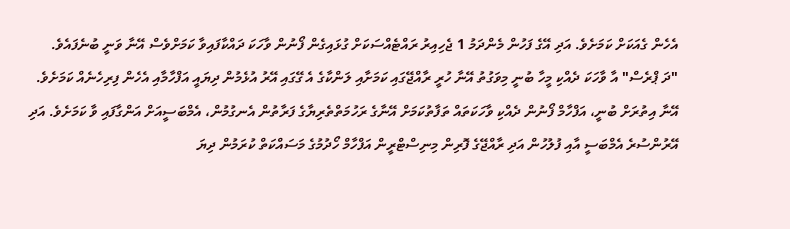އެހެން ގެއަކަށް ކަމަށެވެ. އަދި އޭގެ ފަހުން މެންދަމު 1 ޖެހިއިރު ރައްޓެއްސަކަށް ގުޅައިގެން ފޯނުން ވާހަކަ ދައްކާފައިވާ ކަމަށްވެސް އޭނާ ވަނީ ބުނެފައެވެ.
"ދަ ޕްރެސް" އާ ވާހަކަ ދެއްކި މީހާ ބުނީ މިވަގުތު އޭނާ ހުރީ ރާއްޖޭގައި ކަމަށާއި ލަންކާގެ އެ ގޭގައި އޭރު އުޅެމުން ދިޔައީ އަފްހާމާއި އެހެން ފިރިހެނެއް ކަމަށެވެ.
އޭނާ އިތުރަށް ބުނީ، އަފްހާމް ފޯނުން ދެއްކި ވާހަކަތައް ތަފާތުކަމަށް އޭނާގެ ރަހުމަތްތެރިޔާގެ ފަރާތުން އެނގުމުން، އެމްބަސީއަށް އަންގާފައި ވާ ކަމަށެވެ. އަދި އޭރުންސުރެ އެމްބަސީ އާއި ފުލުހުން އަދި ރާއްޖޭގެ ފޮރިން މިނިސްޓްރީން އަފްހާމް ހޯދުމުގެ މަސައްކަތް ކުރަމުން ދިޔަ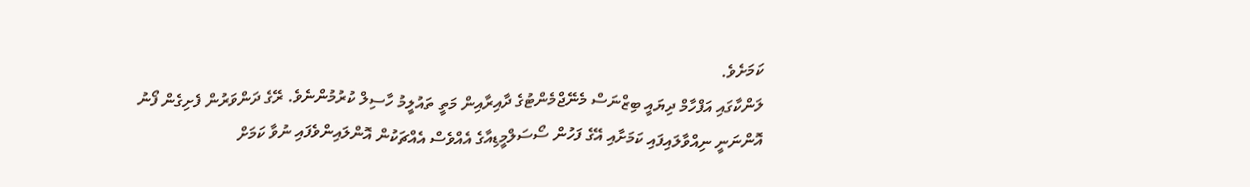ކަމަށެވެ.
ލަންކާގައި އަފްހާމް ދިޔައީ ބިޒްނަސް މެނޭޖްމެންޓުގެ ދާއިރާއިން މަތީ ތައުލީމު ހާސިލް ކުރުމުންނެވެ. ރޭގެ ދަންވަރުން ފެށިގެން ފޯނު އޮންނަނީ ނިއްވާލައިފައި ކަމަށާއި އޭގެ ފަހުން ސޯސަލްމީޑިއާގެ އެއްވެސް އެއްޗަކުން އޮންލައިންވެފައި ނުވާ ކަމަށް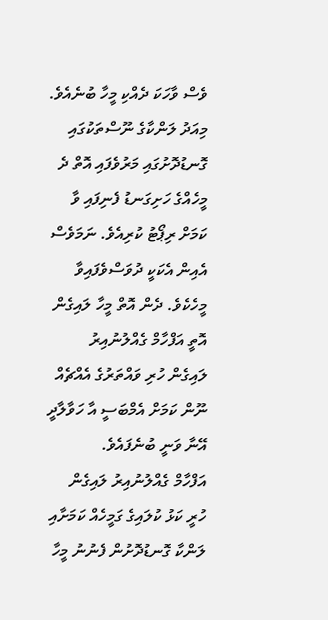ވެސް ވާހަކަ ދެއްކި މީހާ ބުނެއެވެ.
މިއަދު ލަންކާގެ ނޫސްތަކުގައި ގޮނޑުދޮށުގައި މަރުވެފައި އޮތް ދެ މީހެއްގެ ހަށިގަނޑު ފެނިފައި ވާ ކަމަށް ރިޕޯޓު ކުރިއެވެ. ނަމަވެސް އެއިން އެކަކީ ދުވަސްވެފައިވާ މީހެކެވެ. ދެން އޮތް މީހާ ލައިގެން އޮތީ އަފްހާމް ގެއްލުނުއިރު ލައިގެން ހުރި ވައްތަރުގެ އެއްޗެއް ނޫން ކަމަށް އެމްބަސީ އާ ހަވާލާދީ އޭނާ ވަނީ ބުނެފައެވެ.
އަފްހާމް ގެއްލުނުއިރު ލައިގެން ހުރީ ކަޅު ކުލައިގެ ގަމީހެއް ކަމަށާއި ލަންކާ ގޮނޑުދޮށުން ފެނުނު މީހާ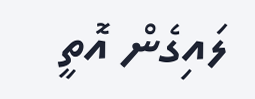ލައިގެން އޮތީ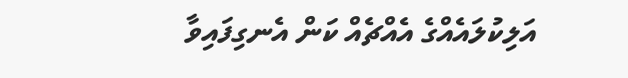އަލިކުލައެއްގެ އެއްޗެއް ކަން އެނގިފައިވާ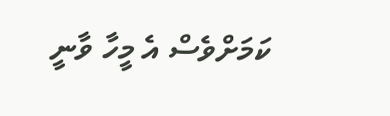ކަމަށްވެސް އެ މީހާ ވާނީ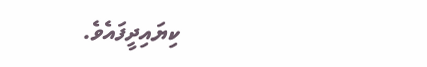ކިޔައިދީފައެވެ.